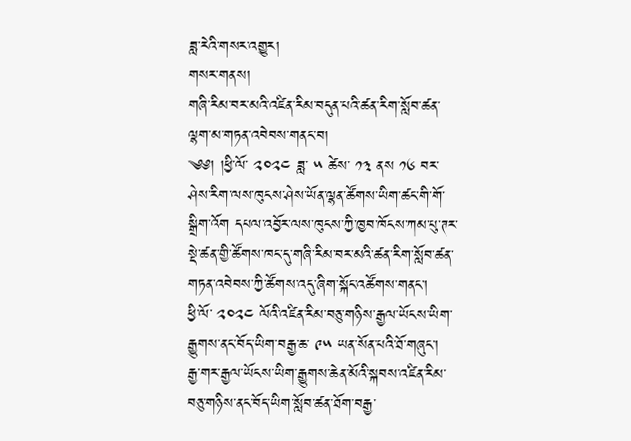ཟླ་རེའི་གསར་འགྱུར།
གསར་གནས།
གཞི་རིམ་བར་མའི་འཛིན་རིམ་བདུན་པའི་ཚན་རིག་སློབ་ཚན་ལྷག་མ་གཏན་འབེབས་གནང་བ།
༄༅། །ཕྱི་ལོ་ ༢༠༢༤ ཟླ་ ༥ ཚེས་ ༡༣ ནས ༡༦ བར་ཤེས་རིག་ལས་ཁུངས་ཤེས་ཡོན་ལྷན་ཚོགས་ཡིག་ཚང་གི་གོ་སྒྲིག་འོག དཔལ་འབྱོར་ལས་ཁུངས་ཀྱི་ཁྱབ་ཁོངས་ཀམ་པུ་ཊར་སྡེ་ཚན་གྱི་ཚོགས་ཁང་དུ་གཞི་རིམ་བར་མའི་ཚན་རིག་སློབ་ཚན་གཏན་འབེབས་ཀྱི་ཚོགས་འདུ་ཞིག་སྐོང་འཚོགས་གནང་།
ཕྱི་ལོ་ ༢༠༢༤ ལོའི་འཛིན་རིམ་བཅུ་གཉིས་རྒྱལ་ཡོངས་ཡིག་རྒྱུགས་ནང་བོད་ཡིག་བརྒྱ་ཆ་ ༩༥ ཡན་སོན་པའི་ཐོ་གཞུང་།
རྒྱ་གར་རྒྱལ་ཡོངས་ཡིག་རྒྱུགས་ཆེན་མོའི་སྐབས་འཛིན་རིམ་བཅུ་གཉིས་ནང་བོད་ཡིག་སློབ་ཚན་ཐོག་བརྒྱ་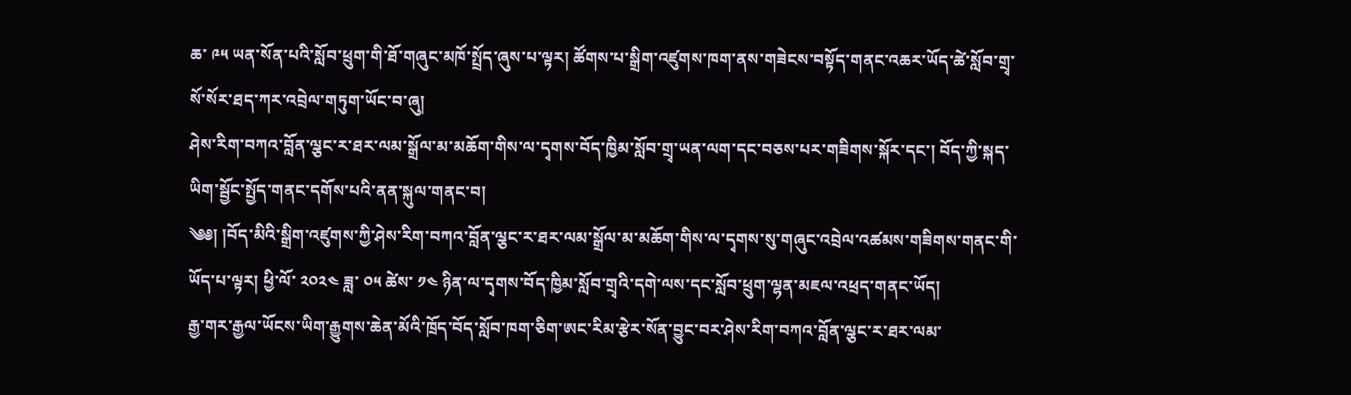ཆ་ ༩༥ ཡན་སོན་པའི་སློབ་ཕྲུག་གི་ཐོ་གཞུང་མཁོ་སྤྲོད་ཞུས་པ་ལྟར། ཚོགས་པ་སྒྲིག་འཛུགས་ཁག་ནས་གཟེངས་བསྟོད་གནང་འཆར་ཡོད་ཚེ་སློབ་གྲྭ་སོ་སོར་ཐད་ཀར་འབྲེལ་གཏུག་ཡོང་བ་ཞུ།
ཤེས་རིག་བཀའ་བློན་ལྕང་ར་ཐར་ལམ་སྒྲོལ་མ་མཆོག་གིས་ལ་དྭགས་བོད་ཁྱིམ་སློབ་གྲྭ་ཡན་ལག་དང་བཅས་པར་གཟིགས་སྐོར་དང་། བོད་ཀྱི་སྐད་ཡིག་སྦྱོང་སྤྱོད་གནང་དགོས་པའི་ནན་སྐུལ་གནང་བ།
༄༅། །བོད་མིའི་སྒྲིག་འཛུགས་ཀྱི་ཤེས་རིག་བཀའ་བློན་ལྕང་ར་ཐར་ལམ་སྒྲོལ་མ་མཆོག་གིས་ལ་དྭགས་སུ་གཞུང་འབྲེལ་འཚམས་གཟིགས་གནང་གི་ཡོད་པ་ལྟར། ཕྱི་ལོ་ ༢༠༢༤ ཟླ་ ༠༥ ཚེས་ ༡༤ ཉིན་ལ་དྭགས་བོད་ཁྱིམ་སློབ་གྲྭའི་དགེ་ལས་དང་སློབ་ཕྲུག་ལྷན་མཇལ་འཕྲད་གནང་ཡོད།
རྒྱ་གར་རྒྱལ་ཡོངས་ཡིག་རྒྱུགས་ཆེན་མོའི་ཁྲོད་བོད་སློབ་ཁག་ཅིག་ཨང་རིམ་རྩེར་སོན་བྱུང་བར་ཤེས་རིག་བཀའ་བློན་ལྕང་ར་ཐར་ལམ་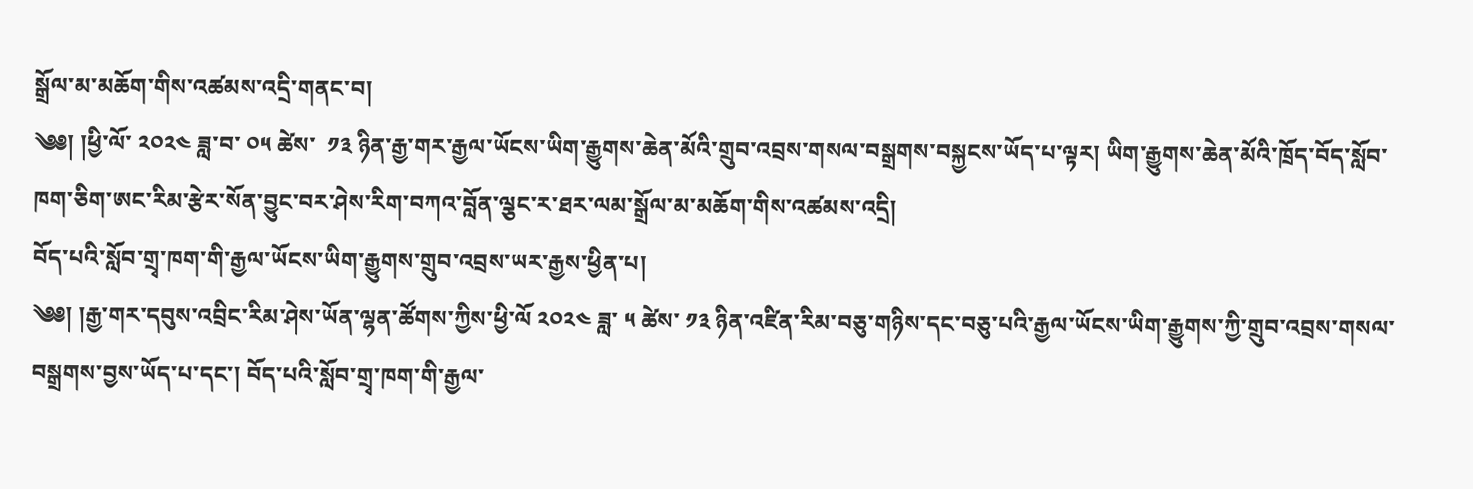སྒྲོལ་མ་མཆོག་གིས་འཚམས་འདྲི་གནང་བ།
༄༅། །ཕྱི་ལོ་ ༢༠༢༤ ཟླ་བ་ ༠༥ ཚེས་  ༡༣ ཉིན་རྒྱ་གར་རྒྱལ་ཡོངས་ཡིག་རྒྱུགས་ཆེན་མོའི་གྲུབ་འབྲས་གསལ་བསྒྲགས་བསྐྱངས་ཡོད་པ་ལྟར། ཡིག་རྒྱུགས་ཆེན་མོའི་ཁྲོད་བོད་སློབ་ཁག་ཅིག་ཨང་རིམ་རྩེར་སོན་བྱུང་བར་ཤེས་རིག་བཀའ་བློན་ལྕང་ར་ཐར་ལམ་སྒྲོལ་མ་མཆོག་གིས་འཚམས་འདྲི།
བོད་པའི་སློབ་གྲྭ་ཁག་གི་རྒྱལ་ཡོངས་ཡིག་རྒྱུགས་གྲུབ་འབྲས་ཡར་རྒྱས་ཕྱིན་པ།
༄༅། །རྒྱ་གར་དབུས་འབྲིང་རིམ་ཤེས་ཡོན་ལྷན་ཚོགས་ཀྱིས་ཕྱི་ལོ ༢༠༢༤ ཟླ་ ༥ ཚེས་ ༡༣ ཉིན་འཛིན་རིམ་བཅུ་གཉིས་དང་བཅུ་པའི་རྒྱལ་ཡོངས་ཡིག་རྒྱུགས་ཀྱི་གྲུབ་འབྲས་གསལ་བསྒྲགས་བྱས་ཡོད་པ་དང་། བོད་པའི་སློབ་གྲྭ་ཁག་གི་རྒྱལ་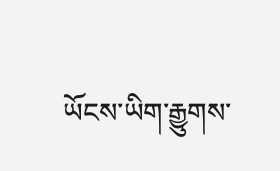ཡོངས་ཡིག་རྒྱུགས་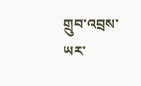གྲུབ་འབྲས་ཡར་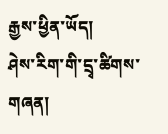རྒྱས་ཕྱིན་ཡོད།
ཤེས་རིག་གི་དྲྭ་ཚིགས་གཞན།